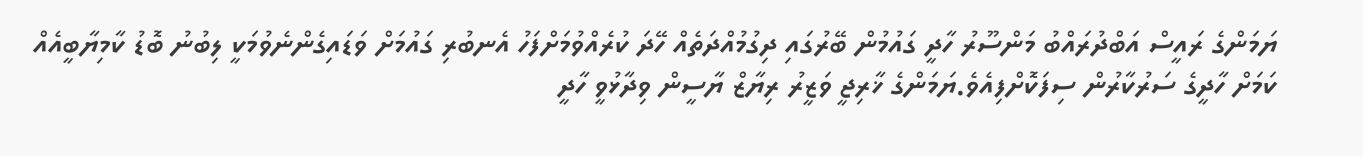ޔަމަންގެ ރައީސް އަބްދުރައްބު މަންސޫރު ހާދީ ގައުމުން ބޭރުގައި ދިގުމުއްދަތެއް ހޭދަ ކުރެއްވުމަށްފަހު އެނބުރި ގައުމަށް ވަޑައިގެންނެވުމަކީ ލިބުނު ބޮޑު ކާމިޔާބީއެއް ކަމަށް ހާދީގެ ސަރުކާރުން ސިފަކޮށްފިއެވެ.ޔަމަންގެ ޚާރިޖީ ވަޒީރު ރިޔާޒް ޔާސީން ވިދާޅުވީ ހާދީ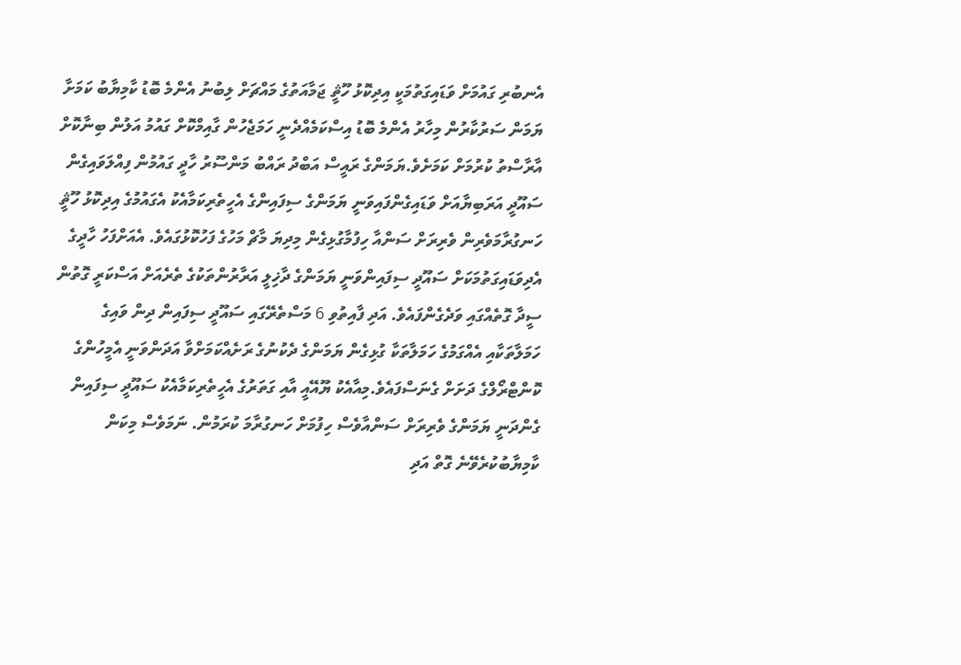އެނބުރި ގައުމަށް ވަޑައިގަތުމަކީ އިދިކޮޅު ހޫޘީ ޖަމާއަތުގެ މައްޗަށް ލިބުނު އެންމެ ބޮޑު ކާމިޔާބު ކަމަށާ ޔަމަން ސަރުކާރުން މިހާރު އެންމެ ބޮޑު އިސްކަމެއްދެނީ ހަމަޖެހުން ގާއިމްކޮށް ގައުމު އަލުން ބިނާކޮށް އާރާސްތު ކުރުމަށް ކަމަށެވެ.ޔަމަންގެ ރައީސް އަބްދު ރައްބު މަންސޫރު ހާދީ ގައުމުން ފިއްލަވައިގެން ސައޫދީ އަރަބިޔާއަށް ވަޑައިގެންފައިވަނީ ޔަމަންގެ ސިފައިންގެ އެހީތެރިކަމާއެކު އެގައުމުގެ އިދިކޮޅު ހޫޘީ ހަނގުރާމަވެރިން ވެރިރަށް ސަންއާ ހިފުމާގުޅިގެން މިދިޔަ މާޗް މަހުގެ ފަހުކޮޅުގައެވެ. އެއަށްފަހު ހާދީގެ އެދިވަޑައިގަތުމަކަށް ސައޫދީ ސިފައިންވަނީ ޔަމަންގެ ދާޚިލީ އަރާރުންތަކުގެ ތެރެއަށް އަސްކަރީ ގޮތުން ސީދާ ގޮތެއްގައި ވަދެގެންފައެވެ. އަދި ފާއިތުވި 6 މަސްތެރޭގައި ސައޫދީ ސިފައިން ދިން ވައިގެ ހަމަލާތަކާއި އެއްގަމުގެ ހަމަލާތަކާ ގުޅިގެން ޔަމަންގެ ދެކުނުގެ ރަށެއްކަމަށްވާ އަދަންވަނީ އެމީހުންގެ ކޮންޓްރޯލްގެ ދަށަށް ގެނަސްފައެވެ.މިއާއެކު ޔޫއޭއީ އާއި ގަތަރުގެ އެހީތެރިކަމާއެކު ސައޫދީ ސިފައިން ގެންދަނީ ޔަމަންގެ ވެރިރަށް ސަންއާވެސް ހިފުމަށް ހަނގުރާމަ ކުރަމުން. ނަމަވެސް މިކަން ކާމިޔާބުކުރެވޭނެ ގޮތް އަދި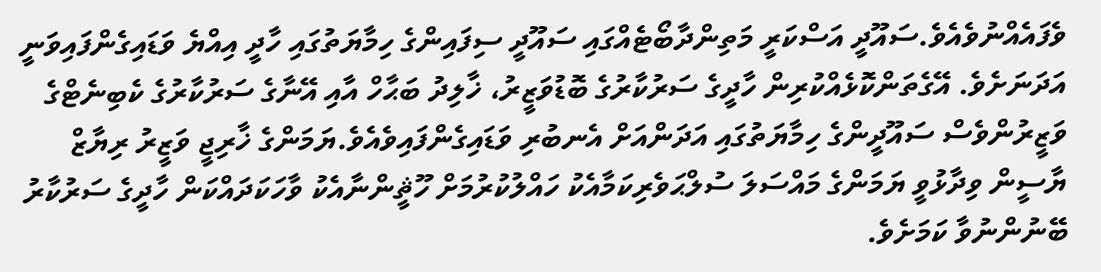ވެފައެއްނުވެއެވެ.ސައޫދީ އަސްކަރީ މަތިންދާބޯޓެއްގައި ސައޫދީ ސިފައިންގެ ހިމާޔަތުގައި ހާދީ އިއްޔެ ވަޑައިގެންފައިވަނީ އަދަނަށެވެ. އޭގެތަންކޮޅެއްކުރިން ހާދީގެ ސަރުކާރުގެ ބޮޑުވަޒީރު، ޚާލިދު ބަޙާހް އާއި އޭނާގެ ސަރުކާރުގެ ކެބިނެޓްގެ ވަޒީރުންވެސް ސައޫދީންގެ ހިމާޔަތުގައި އަދަންއަށް އެނބުރި ވަޑައިގެންފައިވެއެވެ.ޔަމަންގެ ޚާރިޖީ ވަޒީރު ރިޔާޒް ޔާސީން ވިދާޅުވީ ޔަމަންގެ މައްސަލަ ސުލްޙަވެރިކަމާއެކު ހައްލުކުރުމަށް ހޫޘީންނާއެކު ވާހަކަދައްކަން ހާދީގެ ސަރުކާރު ބޭނުންނުވާ ކަމަށެވެ.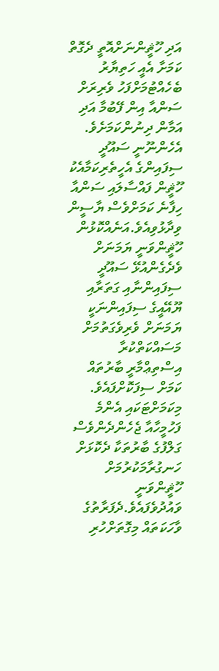އަދި ހޫޘީންނަށްއޮތީ ދެގޮތް ކަމަށާ އެއީ ހަތިޔާރު ބެހެއްޓުމަށްފަހު ވެރިރަށް ސަންއާ އިން ފޭބުމާ އަދި އަމާން ދިނުންކަމަށެވެ. އެހެންނޫނީ ސައޫދީ ސިފައިންގެ އެހީތެރިކަމާއެކު ހޫޘީން ފައްސާލައި ސަންއާ ހިފާނެ ކަމަށްވެސް ޔާސީން ވިދާޅުވިއެވެ.އަނެއްކޮޅުން ހޫޘީންވަނީ ޔަމަނަށް ވެދެގެންއުޅޭ ސައޫދީ ސިފައިންނާއި ގަތަރާއި ޔޫއޭއީގެ ސިފައިންނަކީ ޔަމަނަށް ވެރިވެގަތުމަށް މަސައްކަތްކުރާ އިސްތިޢްމާރީ ބާރުތައް ކަމަށް ސިފަކޮށްފައެވެ. މިކަމަށްޓަކައި އެންމެ ފަހުމީހާއާ ޖެހެންދެންވެސް ގަލްފުގެ ބާރުތަކާ ދެކޮޅަށް ހަނގުރާމަކުރުމަށް ހޫޘީންވަނީ ވައުދުވެފައެވެ.ދެފަރާތުގެ ވާހަކަތައް މިގޮތަށްހުރި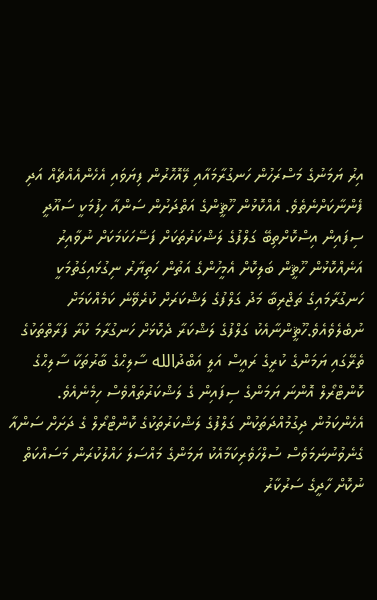އިރު ޔަމަނުގެ މަސްރަހުން ހަނގުރާމައާއި ލޭއޮހޮރުން ފިޔަވައި އެހެންއެއްޗެއް އަދި ފެންނާކަށްނެތެވެ. އެއްކޮޅުން ހޫޘީންގެ އަތްދަށުން ސަންއާ ހިފުމަކީ ސައޫދީ ސިފައިން އިސްކޮށްތިބޭ ގަލްފުގެ ލަޝްކަރުތަކަށް ފަސޭހަކަމަކަށް ނުވާއިރު އަނެއްކޮޅުން ހޫޘީން ބަލިކޮށް އެމީހުންގެ އަތުން ހަތިޔާރު ނިގުޅައިގަތުމަކީ ހަނގުރާމައިގެ ތަޖްރިބާ މަދު ގަލްފުގެ ލަޝްކަރަށް ކުރެވޭނެ ކަމެއްކަމަށް ނުބެލެވެއެވެ.ހޫޘީންނާއެކު ގަލްފުގެ ލަޝްކަރާ ދެކޮޅަށް ހަނގުރާމަ ކުރާ ފަރާތްތަކުގެ ތެރޭގައި ޔަމަންގެ ކުރީގެ ރައީސް އަލީ އަބްދުالله ސާލިޙްގެ ބާރުތަކާ ސާލިޙްގެ ކޮންޓްރޯލް އޮންނަ ޔަމަންގެ ސިފައިން ގެ ލަޝްކަރުތައްވެސް ހިމެނެއެވެ. އެހެންކަމުން ދިގުމުއްދަތަކުން ގަލްފުގެ ލަޝްކަރުތަކުގެ ކޮންޓްރޯލް ގެ ދަށަށް ސަންއާ ގެނެވުނުނަމަވެސް ސުލްހަވެރިކަމާއެކު ޔަމަންގެ މައްސަލަ ހައްލުކުރަން މަސައްކަތް ނުކޮށް ހާދީގެ ސަރުކާރު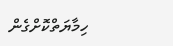ހިމާޔަތްކޮށްގެން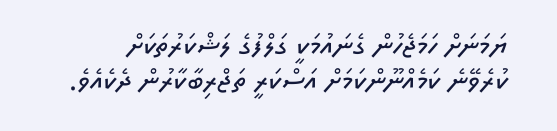ޔަމަނަށް ހަމަޖެހުން ގެނައުމަކީ ގަލްފުގެ ލަޝްކަރުތަކަށް ކުރެވޭނެ ކަމެއްނޫންކަމަށް އަސްކަރީ ތަޖްރިބާކާރުން ދެކެއެވެ.